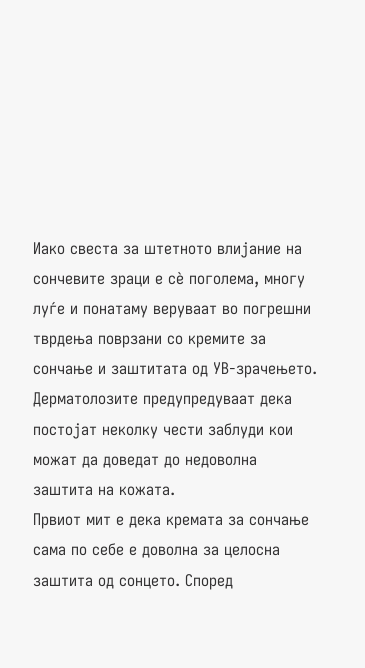Иако свеста за штетното влијание на сончевите зраци е сè поголема, многу луѓе и понатаму веруваат во погрешни тврдења поврзани со кремите за сончање и заштитата од УВ-зрачењето.
Дерматолозите предупредуваат дека постојат неколку чести заблуди кои можат да доведат до недоволна заштита на кожата.
Првиот мит е дека кремата за сончање сама по себе е доволна за целосна заштита од сонцето. Според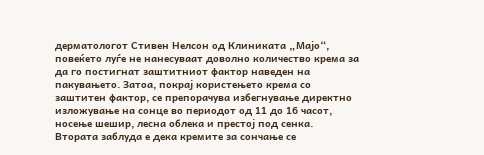дерматологот Стивен Нелсон од Клиниката „Мајо“, повеќето луѓе не нанесуваат доволно количество крема за да го постигнат заштитниот фактор наведен на пакувањето. Затоа, покрај користењето крема со заштитен фактор, се препорачува избегнување директно изложување на сонце во периодот од 11 до 16 часот, носење шешир, лесна облека и престој под сенка.
Втората заблуда е дека кремите за сончање се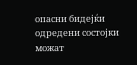опасни бидејќи одредени состојки можат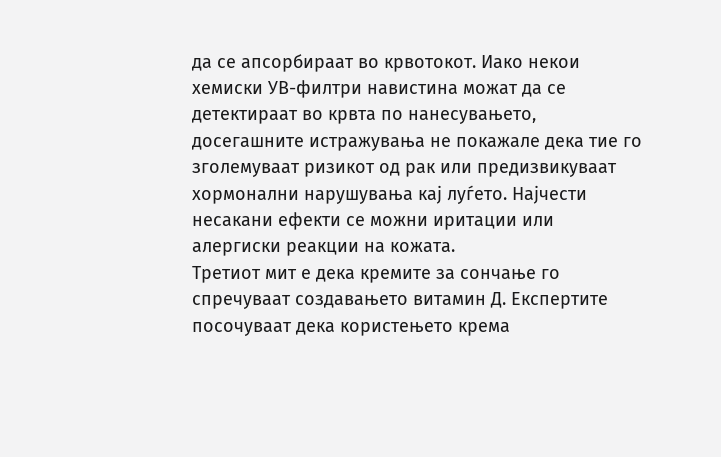да се апсорбираат во крвотокот. Иако некои хемиски УВ-филтри навистина можат да се детектираат во крвта по нанесувањето, досегашните истражувања не покажале дека тие го зголемуваат ризикот од рак или предизвикуваат хормонални нарушувања кај луѓето. Најчести несакани ефекти се можни иритации или алергиски реакции на кожата.
Третиот мит е дека кремите за сончање го спречуваат создавањето витамин Д. Експертите посочуваат дека користењето крема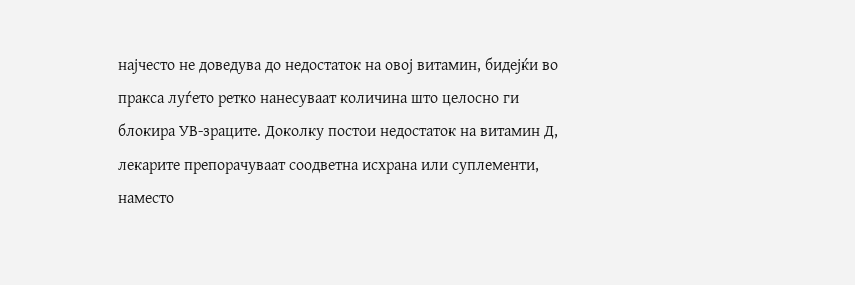најчесто не доведува до недостаток на овој витамин, бидејќи во пракса луѓето ретко нанесуваат количина што целосно ги блокира УВ-зраците. Доколку постои недостаток на витамин Д, лекарите препорачуваат соодветна исхрана или суплементи, наместо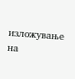изложување на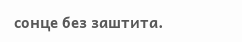сонце без заштита.